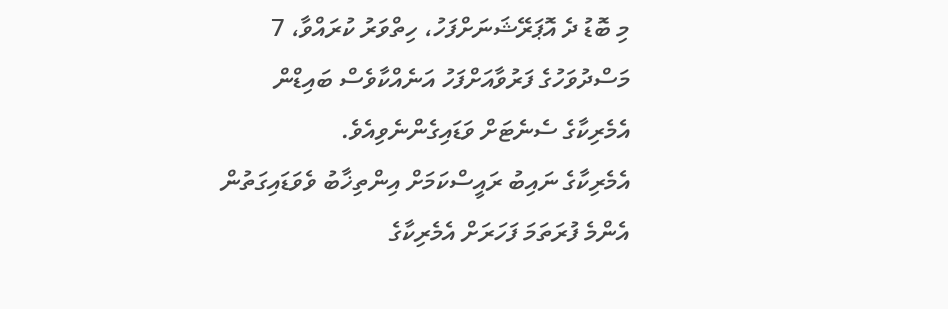މި ބޮޑު ދެ އޮޕަރޭޝަނަށްފަހު، ހިތްވަރު ކުރައްވާ، 7 މަސްދުވަހުގެ ފަރުވާއަށްފަހު އަނެއްކާވެސް ބައިޑްން އެމެރިކާގެ ސެނެޓަށް ވަޑައިގެންނެވިއެވެ.
އެމެރިކާގެ ނައިބު ރައީސްކަމަށް އިންތިޚާބު ވެވަޑައިގަތުން
އެންމެ ފުރަތަމަ ފަހަރަށް އެމެރިކާގެ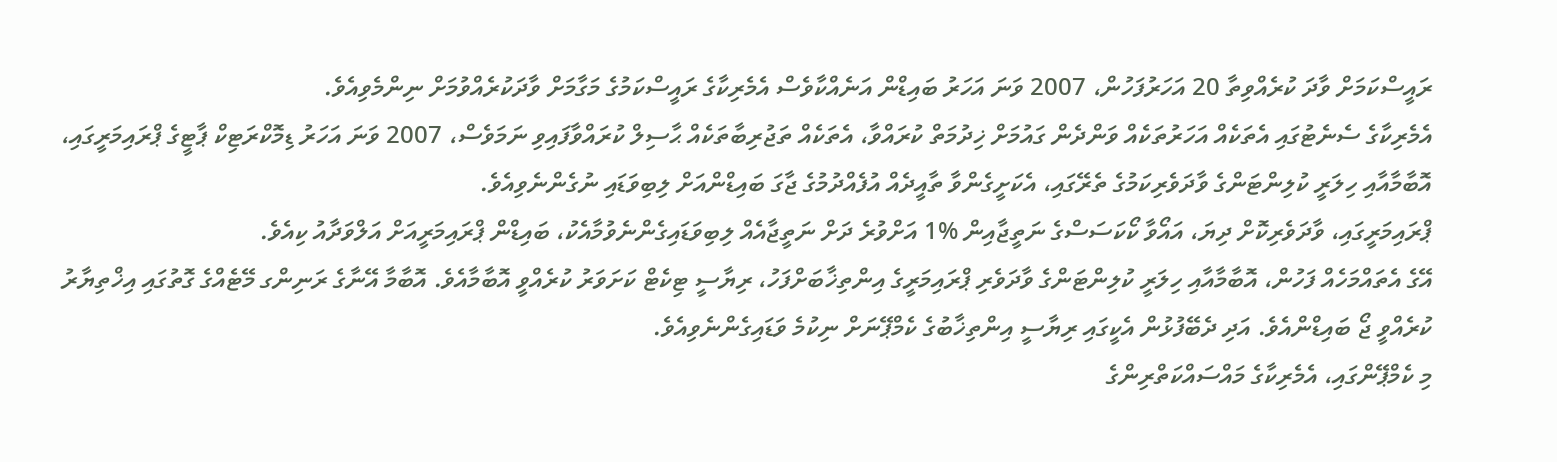ރައީސްކަމަށް ވާދަ ކުރެއްވިތާ 20 އަހަރުފަހުން، 2007 ވަނަ އަހަރު ބައިޑްން އަނެއްކާވެސް އެމެރިކާގެ ރައީސްކަމުގެ މަގާމަށް ވާދަކުރެއްވުމަށް ނިންމެވިއެވެ.
އެމެރިކާގެ ސެނެޓުގައި އެތަކެއް އަހަރުތަކެއް ވަންދެން ގައުމަށް ޚިދުމަތް ކުރައްވާ، އެތަކެއް ތަޖުރިބާތަކެއް ޙާސިލް ކުރައްވާފައިވި ނަމަވެސް، 2007 ވަނަ އަހަރު ޑިމޮކްރަޓިކް ޕާޓީގެ ޕްރައިމަރީގައި، އޮބާމާއާއި ހިލަރީ ކުލިންޓަންގެ ވާދަވެރިކަމުގެ ތެރޭގައި، އެކަށީގެންވާ ތާއީދެއް އުފެއްދުމުގެ ޖާގަ ބައިޑްންއަށް ލިބިވަޑައި ނުގެންނެވިއެވެ.
ޕްރައިމަރީގައި، ވާދަވެރިކޮށް ދިޔަ، އައޯވާ ކޯކަސަސްގެ ނަތީޖާއިން %1 އަށްވުރެ ދަށް ނަތީޖާއެއް ލިބިވަޑައިގެންނެވުމާއެކު، ބައިޑްން ޕްރައިމަރީއަށް އަލްވަދާއު ކިއެވެ.
އޭގެ އެތައްމަހެއް ފަހުން، އޮބާމާއާއި ހިލަރީ ކުލިންޓަންގެ ވާދަވެރި ޕްރައިމަރީގެ އިންތިޚާބަށްފަހު، ރިޔާސީ ޓިކެޓް ކަށަވަރު ކުރެއްވީ އޮބާމާއެވެ. އޮބާމާ އޭނާގެ ރަނިންގ މޭޓެއްގެ ގޮތުގައި އިޚްތިޔާރު ކުރެއްވީ ޖޯ ބައިޑްންއެވެ. އަދި ދެބޭފުޅުން އެކީގައި ރިޔާސީ އިންތިޚާބުގެ ކެމްޕޭނަށް ނިކުމެ ވަޑައިގެންނެވިއެވެ.
މި ކެމްޕޭންގައި، އެމެރިކާގެ މައްސައްކަތްރިންގެ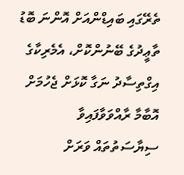ތެރޭގައި ބައިޑްންއަށް އޮންނަ ބޮޑު ތާޢީދުގެ ބޭނުންކޮށް، އެމެރިކާގެ އިގްތިސާދު ނަގާ ކޮޅަށް ޖެހުމަށް އޮބާމާ ރާއްވަވާފައިވާ ސިޔާސަތުތައް ވަރަށް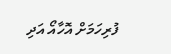ފުރިހަމަށް އޮހާއޯ އަދި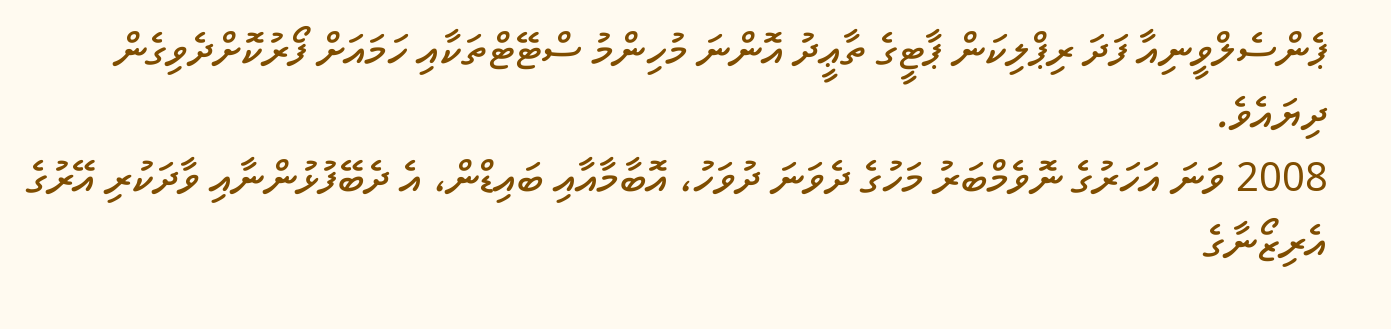ޕެންސެލްވީނިއާ ފަދަ ރިޕްލިކަން ޕާޓީގެ ތާޢީދު އޮންނަ މުހިންމު ސްޓޭޓްތަކާއި ހަމައަށް ފޯރުކޮށްދެވިގެން ދިޔައެވެ.
2008 ވަނަ އަހަރުގެ ނޮވެމްބަރު މަހުގެ ދެވަނަ ދުވަހު، އޮބާމާއާއި ބައިޑްން، އެ ދެބޭފުޅުންނާއި ވާދަކުރި އޭރުގެ އެރިޒޯނާގެ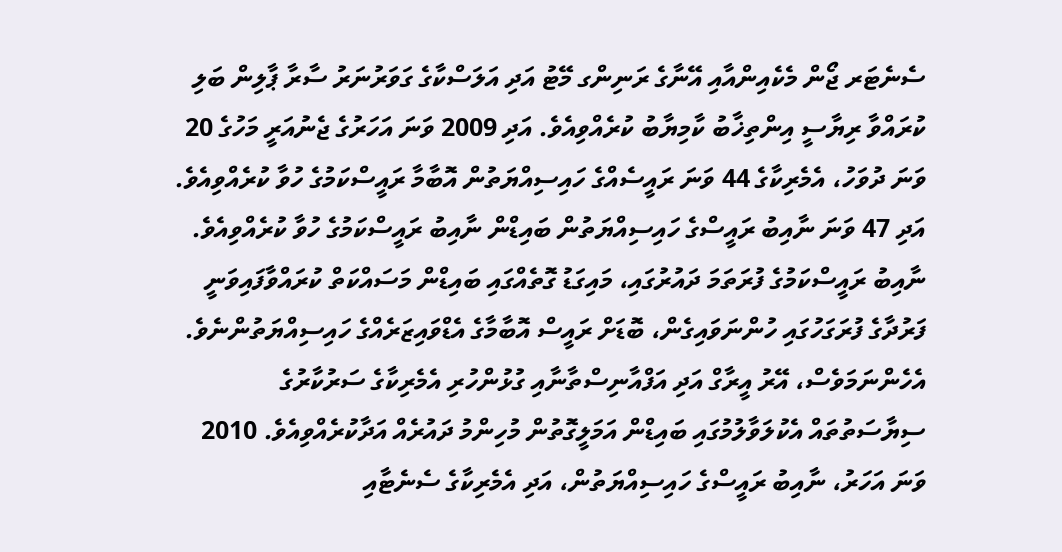ސެނެޓަރ ޖޯން މެކެއިންއާއި އޭނާގެ ރަނިންގ މޭޓު އަދި އަލަސްކާގެ ގަވަރުނަރު ސާރާ ޕާލިން ބަލި ކުރައްވާ ރިޔާސީ އިންތިޚާބު ކާމިޔާބު ކުރެއްވިއެވެ. އަދި 2009 ވަނަ އަހަރުގެ ޖެނުއަރީ މަހުގެ 20 ވަނަ ދުވަހު، އެމެރިކާގެ 44 ވަނަ ރައީސެއްގެ ހައިސިއްޔަތުން އޮބާމާ ރައީސްކަމުގެ ހުވާ ކުރެއްވިއެވެ. އަދި 47 ވަނަ ނާއިބު ރައީސްގެ ހައިސިއްޔަތުން ބައިޑްން ނާއިބު ރައީސްކަމުގެ ހުވާ ކުރެއްވިއެވެ.
ނާއިބު ރައީސްކަމުގެ ފުރަތަމަ ދައުރުގައި، މައިގަޑު ގޮތެއްގައި ބައިޑްން މަސައްކަތް ކުރައްވާފައިވަނީ ފަރުދާގެ ފުރަގަހުގައި ހުންނަވައިގެން، ބޮޑަށް ރައީސް އޮބާމާގެ އެޑްވައިޒަރެއްގެ ހައިސިއްޔަތުންނެވެ. އެހެންނަމަވެސް، އޭރު އީރާގް އަދި އަފްއާނިސްތާނާއި ގުޅުންހުރި އެމެރިކާގެ ސަރުކާރުގެ ސިޔާސަތުތައް އެކުލަވާލުމުގައި ބައިޑްން އަމަލީގޮތުން މުހިންމު ދައުރެއް އަދާކުރެއްވިއެވެ. 2010 ވަނަ އަހަރު، ނާއިބު ރައީސްގެ ހައިސިއްޔަތުން، އަދި އެމެރިކާގެ ސެނެޓާއި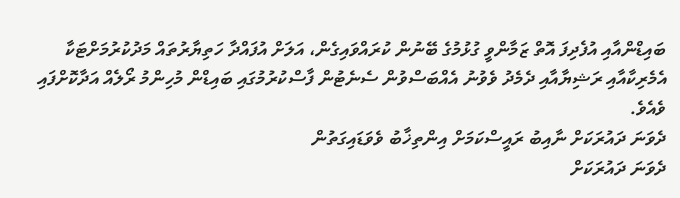ބައިޑްންއާއި އުފެދިފަ އޮތް ޒަމާންވީ ގުޅުމުގެ ބޭނުން ކުރައްވައިގެން، އަލަށް އުފައްދާ ހަތިޔާރުތައް މަދުކުރުމަށްޓަކާ އެމެރިކާއާއި ރަޝިޔާއާއި ދެމެދު ވެވުނު އެއްބަސްވުން ސެނެޓުން ފާސްކުރުމުގައި ބައިޑްން މުހިންމު ރޯލެއް އަދާކޮށްފައި ވެއެވެ.
ދެވަނަ ދައުރަކަށް ނާއިބު ރައީސްކަމަށް އިންތިޚާބު ވެވަޑައިގަތުން
ދެވަނަ ދައުރަކަށް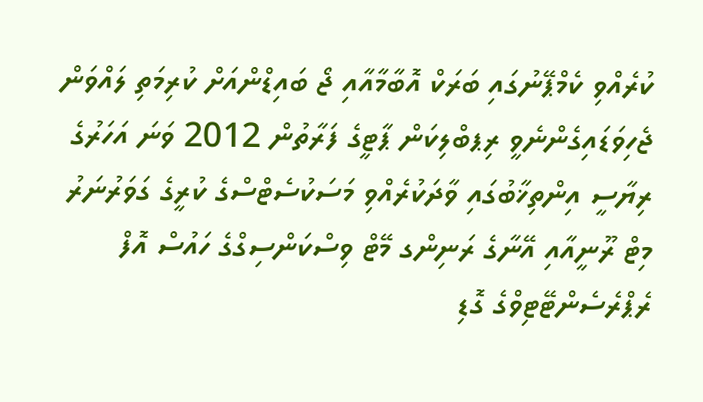ކުރެއްވި ކެމްޕޭނުގައި ބަރަކް އޮބާމާއާއި ޖޯ ބައިޑްންއަށް ކުރިމަތި ލައްވަން ޖެހިވަޑައިގެންނެވީ ރިޕބްލިކަން ޕާޓީގެ ފަރާތުން 2012 ވަނަ އަހަރުގެ ރިޔާސީ އިންތިޚާބުގައި ވާދަކުރެއްވި މަސަކުސެޓްސްގެ ކުރީގެ ގަވަރުނަރު މިޓް ރޫނީއާއި އޭނާގެ ރަނިންގ މޭޓް ވިސްކަންސިގްގެ ހައުސް އޮފް ރެޕްރެސެންޓޭޓިވްގެ ގޮޑި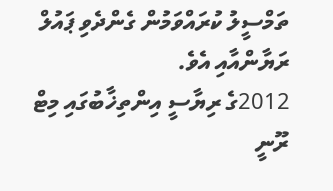ތަމްސީލު ކުރައްވަމުން ގެންދެވި ޕައުލް ރަޔާންއާއި އެވެ.
2012ގެ ރިޔާސީ އިންތިޚާބުގައި މިޓް ރޫނީ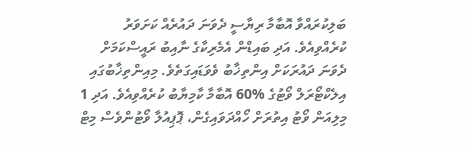ބަލިކުރައްވާ އޮބާމާ ރިޔާސީ ދެވަނަ ދައުރެއް ކަށަވަރު ކުރެއްވިއެވެ. އަދި ބައިޑްން އެމެރިކާގެ ނާއިބު ރައީސްކަމަށް ދެވަނަ ދައުރަކަށް އިންތިޚާބު ވެވަޑައިގަތެވެ. މިއިންތިޚާބުގައި އިލެކްޓޯރަލް ވޯޓުގެ %60 އޮބާމާ ކާމިޔާބު ކުރެއްވިއެވެ. އަދި 1 މިލިއަން ވޯޓު އިތުރަށް ހޯއްދަވައިގެން، ޕޮޕިއުލާ ވޯޓުންވެސް މިޓް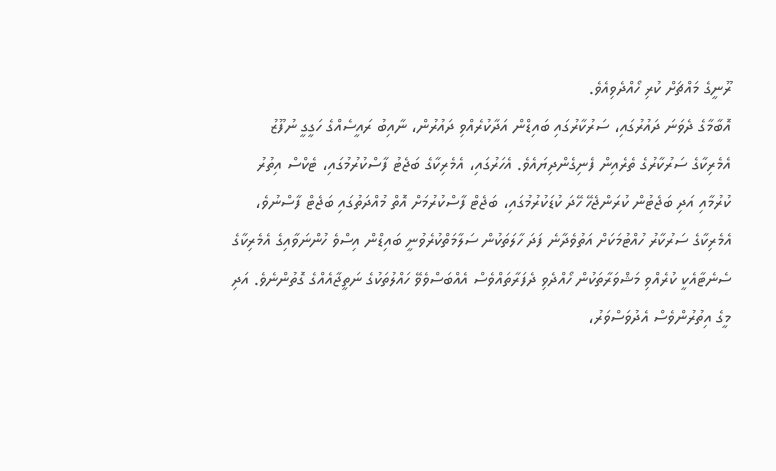ރޫނީގެ މައްޗަށް ކުރި ހޯއްދެވިއެވެ.
އޮބާމާގެ ދެވަނަ ދައުރުގައި، ސަރުކާރުގައި ބައިޑްން އަދާކުރެއްވި ދައުރުން، ނާއިބު ރައީސެއްގެ ހަގީގީ ނުފޫޒު އެމެރިކާގެ ސަރުކާރުގެ ތެރެއިން ފެނިގެންދިޔައެވެ. އެހަރުގައި، އެމެރިކާގެ ބަޖެޓު ފާސްކުރުމުގައި، ޓެކްސް އިތުރު ކުރުމާއި އަދި ބަޖެޓުން ކުރަންޖެހޭ ހޭދަ ކުޑަކުރުމުގައި، ބަޖެޓް ފާސްކުރުމަށް އޮތް މުއްދަތުގައި ބަޖެޓް ފާސްނުވެ، އެމެރިކާގެ ސަރުކާރު ހުއްޓުމަކަށް އަތުވެދާނެ ފަދަ ހާލަތަކުން ސަލާމަތްކުރެވުނީ ބައިޑްން އިސްވެ ހުންނަވާއިގެ އެމެރިކާގެ ސެނެޓާއެކީ ކުރެއްވި މަޝްވަރާތަކުން ހޯއްދެވި ދެފަރާތައްވެސް އެއްބަސްވެވޭ ހައްލުތަކުގެ ނަތީޖާއެއްގެ ގޮތުންނެވެ. އަދި މީގެ އިތުރުންވެސް އެދުވަސްވަރު،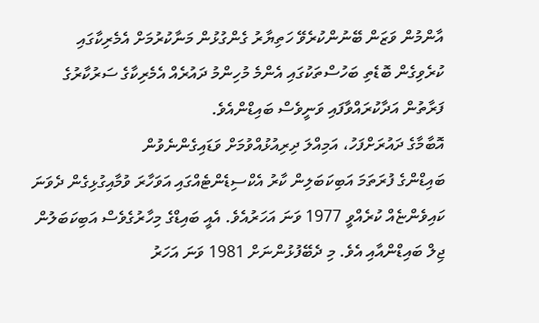އާންމުން ވަޒަން ބޭނުންކުރެވޭ ހަތިޔާރު ގެންގުޅުން މަނާކުރުމަށް އެމެރިކާގައި ކުރެވިގެން ބޮޑެތި ބަހުސްތަކުގައި އެންމެ މުހިންމު ދައުރެއް އެމެރިކާގެ ސަރުކާރުގެ ފަރާތުން އަދާކުރައްވާފައި ވަނީވެސް ބައިޑްންއެވެ.
އޮބާމާގެ ދައުރަށްފަހު، އަމިއްލަ ދިރިއުޅުއްވުމަށް ވަޑައިގެންނެވުން
ބައިޑްންގެ ފުރަތަމަ އަބިކަބަލިން ކާރު އެކްސިޑެންޓެއްގައި އަވަހާރަ ވުމާއިގުޅިގެން ދެވަނަ ކައިވެންޏެއް ކުރެއްވީ 1977 ވަނަ އަހަރުއެވެ. އެއީ ބައިޑްގެ މިހާރުގެވެސް އަބިކަބަލުން ޖިލް ބައިޑްންއާއި އެވެ. މި ދެބޭފުޅުންނަށް 1981 ވަނަ އަހަރު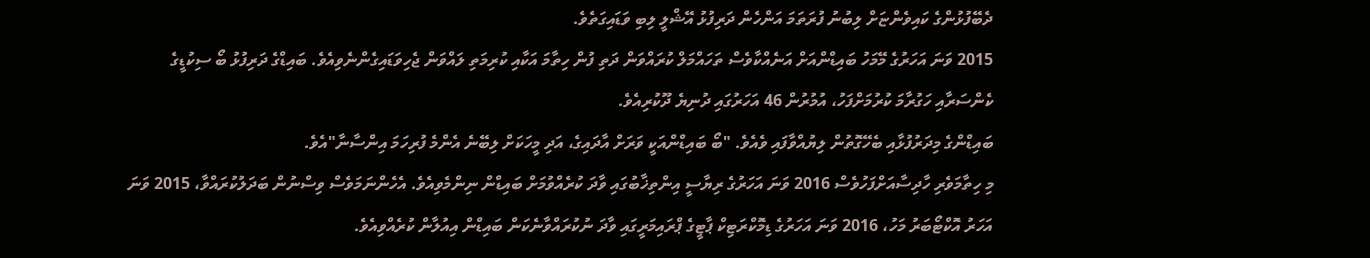ދެބޭފުޅުންގެ ކައިވެންޏަށް ލިބުނު ފުރަތަމަ އަންހެން ދަރިފުޅު އޭޝްލީ ލިބި ވަޑައިގަތެވެ.
2015 ވަނަ އަހަރުގެ މޭމަހު ބައިޑްންއަށް އަނެއްކާވެސް ތަހައްމަލް ކުރައްވަން ދަތި ފުން ހިތާމަ އަކާއި ކުރިމަތި ލައްވަން ޖެހިވަޑައިގެންނެވިއެވެ. ބައިޑްގެ ދަރިފުޅު ބޯ ސިކުޑީގެ ކެންސަރާއި ހަގުރާމަ ކުރުމަށްފަހު، އުމުރުން 46 އަހަރުގައި ދުނިޔެ ދޫކުރިއެވެ.
ބައިޑްންގެ މިދަރުފުޅާއި ބެހޭގޮތުން ލިޔުއްވާފައި ވެއެވެ. "ބޯ ބައިޑްންއަކީ ވަރަށް އާދައިގެ، އަދި މީހަކަށް ލިބޭނެ އެންމެ ފުރިހަމަ އިންސާނާ"އެވެ.
މި ހިތާމަވެރި ހާދިސާއަށްފަހުވެސް 2016 ވަނަ އަހަރުގެ ރިޔާސީ އިންތިޚާބުގައި ވާދަ ކުރެއްވުމަށް ބައިޑްން ނިންމެވިއެވެ. އެހެންނަމަވެސް ވިސްނުން ބަދަލުކުރައްވާ، 2015 ވަނަ އަހަރު އޮކްޓޯބަރު މަހު، 2016 ވަނަ އަހަރުގެ ޑިމޮކްރަޓިކް ޕާޓީގެ ޕްރައިމަރީގައި ވާދަ ނުކުރައްވާނެކަން ބައިޑްން އިއުލާން ކުރެއްވިއެވެ.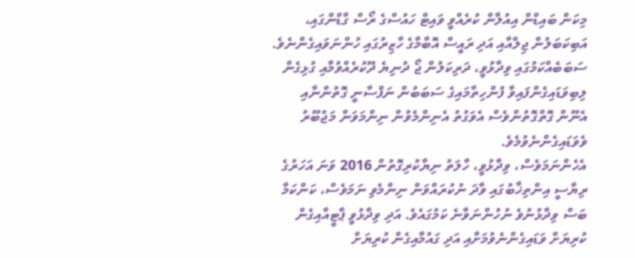މިކަން ބައިޑްން އިއުލާން ކުރެއްވީ ވައިޓް ހައުސްގެ ރޯސް ގާޑްންގައި، އަބިކަބަލުން ޖިލްއާއި އަދި ރައީސް އޮބާމާގެ ހާޒިރުގައި ހުންނަވައިގެންނެވެ.
ސަބަބެއްކަމުގައި ވިދާޅުވީ، ދަރިކަލުން ޖޯ ދުނިޔެ ދޫކުރެއްވުމާއި ގުޅިގެން ލިބިވަޑައިގެންފައިވާ ފުންހިތާމައިގެ ސަބަބުން ނަފްސާނީ ގޮތުންނާއި އެނޫން ގޮތްގޮތުންވެސް އެވަގުތު އެނިންމެވުން ނިންމަވަން މަޖުބޫރު ވެވަޑައިގެންނެވުމެވެ.
އެހެންނަމަވެސް، ވިދާޅުވީ، ހާލަތު ނިޔާކުރިގޮތުން 2016 ވަނަ އަހަރުގެ ރިޔާސީ އިންތިޚާބުގައި ވާދަ ނުކުރައްވަން ނިންމެވި ނަމަވެސް، ކަންކަމާ ބަސް ވިދާޅުނުވެ ނުހުންނަވާނެ ކަމުގައެވެ. އަދި ވިދާޅުވީ ޕާޓީއާއިގެން ކުރިޔަށް ވަޑައިގެންނެވުމަށާއި އަދި ގައުމާއިގެން ކުރިޔަށް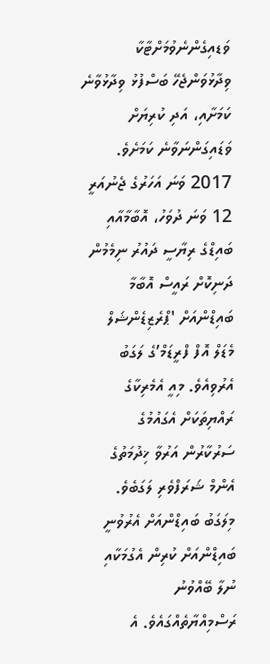ވަޑއިގެންނެވުމަށްޓާކާ ވިދާޅުވަންޖެހޭ ބަސްފުޅު ވިދާޅުވާނެ ކަމަށާއި، އަދި ކުރިޔަށް ވަޑައިގަންނަވާނެ ކަމަށެވެ.
2017 ވަނަ އަހަރުގެ ޖެނުއަރީ 12 ވަނަ ދުވަހު، އޮބާމާއާއި ބައިޑްގެ ރިޔާސީ ދައުރު ނިމެމުން ދަނިކޮށް ރައީސް އޮބާމާ ބައިޑްންއަށް 'ޕްރެޒިޑެންޝަލް މެޑަލް އޮފް ފްރީޑަމް’ގެ ލަގަބު އެރުވިއެވެ. މިއީ އެމެރިކާގެ ރައްޔިތަކަށް އެގައުމުގެ ސަރުކާރުން އަރުވާ ޚިދުމަތުގެ އެންމް ޝަރަފްވެރި ލަގަބެވެ.
މިލަގަބު ބައިޑްންއަށް އެރުވުނީ ބައިޑްންއަށް ކުރިން އެގުމަކާއި ނުލާ ބޭއްވުނު ރަސްމިއްޔާތެއްގައެވެ. އެ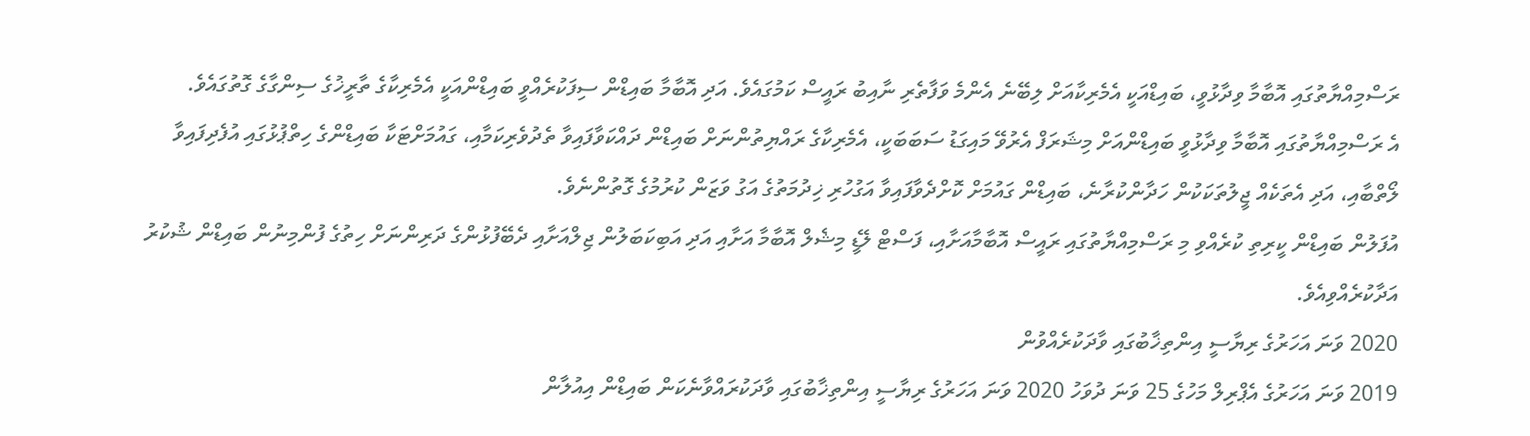ރަސްމިއްޔާތުގައި އޮބާމާ ވިދާޅުވީ، ބައިޑްއަކީ އެމެރިކާއަށް ލިބޭނެ އެންމެ ވަފާތެރި ނާއިބު ރައީސް ކަމުގައެވެ. އަދި އޮބާމާ ބައިޑްން ސިފަކުރެއްވީ ބައިޑްންއަކީ އެމެރިކާގެ ތާރީޚުގެ ސިންގާގެ ގޮތުގައެވެ.
އެ ރަސްމިއްޔާތުގައި އޮބާމާ ވިދާޅުވީ ބައިޑްންއަށް މިޝަރަފް އެރުވޭ މައިގަޑު ސަބަބަކީ، އެމެރިކާގެ ރައްޔިތުންނަށް ބައިޑްން ދައްކަވާފައިވާ ތެދުވެރިކަމާއި، ގައުމަށްޓަކާ ބައިޑްންގެ ހިތްޕުޅުގައި އުފެދިފައިވާ ލޯތްބާއި، އަދި އެތަކެއް ޖީލުތަކަކުން ހަދާންކުރާނެ، ބައިޑްން ގައުމަށް ކޮށްދެވާފައިވާ އަގުހުރި ޚިދުމަތުގެ އަގު ވަޒަން ކުރުމުގެ ގޮތުންނެވެ.
އުފަލުން ބައިޑްން ކީރިތި ކުރެއްވި މި ރަސްމިއްޔާތުގައި ރައީސް އޮބާމާއަށާއި، ފަސްޓް ލޭޑީ މިޝެލް އޮބާމާ އަށާއި އަދި އަބިކަބަލުން ޖިލްއަށާއި ދެބޭފުޅުންގެ ދަރިންނަށް ހިތުގެ ފުންމިނުން ބައިޑްން ޝުކުރު އަދާކުރެއްވިއެވެ.
2020 ވަނަ އަހަރުގެ ރިޔާސީ އިންތިޚާބުގައި ވާދަކުރެއްވުން
2019 ވަނަ އަހަރުގެ އެޕްރިލް މަހުގެ 25 ވަނަ ދުވަހު 2020 ވަނަ އަހަރުގެ ރިޔާސީ އިންތިޚާބުގައި ވާދަކުރައްވާނެކަން ބައިޑްން އިއުލާން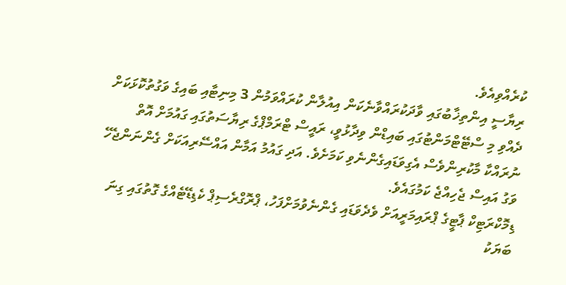ކުރެއްވިއެވެ.
ރިޔާސީ އިންތިޚާބުގައި ވާދަކުރައްވާނެކަން އިއުލާން ކުރައްވަމުން 3 މިނިޓާއި ބައިގެ ވަގުތުކޮޅަކަށް ދެއްވި މި ސްޓޭޓްމަންޓުގައި ބައިޑްން ވިދާޅުވީ، ރައީސް ޓްރަމްޕްގެ ރިޔާސަތުގައި ގައުމަށް އޮތް ނުރައްކާ މާކުރިންވެސް އެގިވަޑައިގެންނެވި ކަމަށެވެ. އަދި ގައުމު އަމާން އައްސޭރިއަކަށް ގެންނަންޖެހޭ ވަގު އައިސް ޖެހިއްޖެ ކަމުގައެވެ.
ޑިމޮކްރަޓިކް ޕާޓީގެ ޕްރައިމަރީއަށް ވެދެވަޑައި ގެންނެވުމަށްފަހު، ޕްރޮގްރެސިޕް ކެޑިޑޭޓެއްގެ ގޮތުގައި ގިނަ ބަޔަކު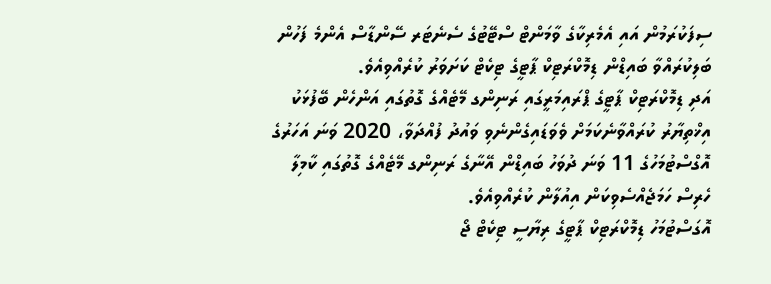ސިފަކުރަމުން އައި އެމެރިކާގެ ވާމަންޓް ސްޓޭޓުގެ ސެނެޓަރ ސޭންޑާސް އެންމެ ފަހުން ބަލިކުރައްވާ ބައިޑްން ޑިމޮކްރަޓިކް ޕާޓީގެ ޓިކެޓް ކަށަވަރު ކުރެއްވިއެވެ.
އަދި ޑިމޮކްރަޓިކް ޕާޓީގެ ޕްރައިމަރީގައި ރަނިންގ މޭޓެއްގެ ގޮތުގައި އަންހެން ބޭފުޅަކު އިޚްތިޔާރު ކުރައްވާނެކަމަށް ވެވަޑައިގެންނެވި ވައުދު ފުއްދަވާ، 2020 ވަނަ އަހަރުގެ އޮގްސްޓުމަހުގެ 11 ވަނަ ދުވަހު ބައިޑްން އޭނާގެ ރަނިންގ މޭޓެއްގެ ގޮތުގައި ކާމިލާ ހެރިސް ހަމަޖެއްސެވިކަން އިއުލާން ކުރެއްވިއެވެ.
އޮގަސްޓުމަހު ޑިމޮކްރަޓިކް ޕާޓީގެ ރިޔާސީ ޓިކެޓް ޖޯ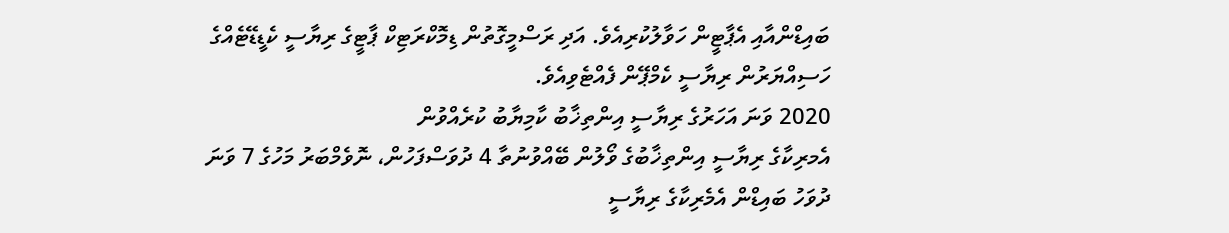ބައިޑްންއާއި އެޕާޓީން ހަވާލުކުރިއެވެ. އަދި ރަސްމީގޮތުން ޑިމޮކްރަޓިކް ޕާޓީގެ ރިޔާސީ ކެޑީޑޭޓެއްގެ ހަސިއްޔަރުން ރިޔާސީ ކެމްޕޭން ފެއްޓެވިއެވެ.
2020 ވަނަ އަހަރުގެ ރިޔާސީ އިންތިޚާބު ކާމިޔާބު ކުރެއްވުން
އެމރިކާގެ ރިޔާސީ އިންތިޚާބުގެ ވޯލުން ބޭއްވުނުތާ 4 ދުވަސްފަހުން، ނޮވެމްބަރު މަހުގެ 7 ވަނަ ދުވަހު ބައިޑްން އެމެރިކާގެ ރިޔާސީ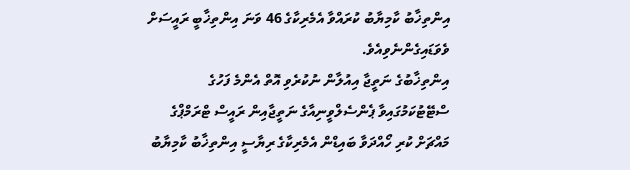އިންތިޚާބު ކާމިޔާބު ކުރައްވާ އެމެރިކާގެ 46 ވަނަ އިންތިޚާބީ ރައީސަށް ވެވަޑައިގެންނެވިއެވެ.
އިންތިޚާބުގެ ނަތީޖާ އިއުލާން ނުކުރެވި އޮތް އެންމެ ފަހުގެ ސްޓޭޓުކަމުގައިވާ ޕެންސެލްވީނިއާގެ ނަތީޖާއިން ރައީސް ޓްރަމްޕްގެ މައްޗަށް ކުރި ހޯއްދަވާ ބައިޑްން އެމެރިކާގެ ރިޔާސީ އިންތިޚާބު ކާމިޔާބު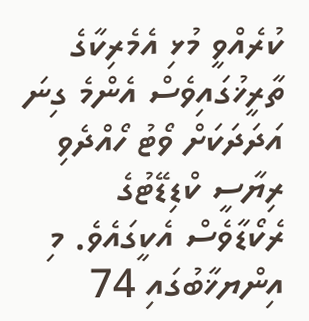ކުރެއްވީ މުޅި އެމެރިކާގެ ތާރީޚުގައިވެސް އެންމެ ގިނަ އަދަދަކަށް ވޯޓު ހޯއްދެވި ރިޔާސީ ކްޑިޑޭޓުގެ ރެކޯޑާވެސް އެކީގައެވެ. މި އިންޔޚާބުގައި 74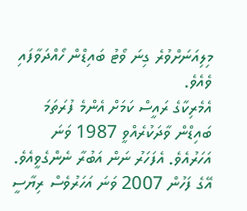މިލިއަނަށްވުރެ ގިނަ ވޯޓު ބައިޑްން ހޯއްދަވާފައި ވެއެވެ.
އެމެރިކާގެ ރައީސް ކަމަށް އެންމެ ފުރަތަމަ ބައިޑްން ވާދަކުރެއްވީ 1987 ވަނަ އަހަރުއެވެ. އެފަހަރު ނަން އަބުރާ ނެންގެވީއެވެ. އޭގެ ފަހުން 2007 ވަނަ އަހަރުވެސް ރިޔާސީ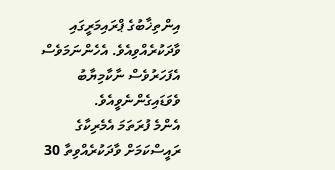އިންތިޚާބުގެ ޕްރައިމަރީގައި ވާދަކުރެއްވިއެވެ. އެހެންނަމަވެސް އެފަހަރުވެސް ނާކާމިޔާބު ވެވަޑައިގެންނެވީއެވެ.
އެންމެ ފުރަތަމަ އެމެރިކާގެ ރައީސްކަމަށް ވާދަކުރެއްވިތާ 30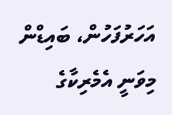އަހަރުފަހުން، ބައިޑްން މިވަނީ އެމެރިކާގެ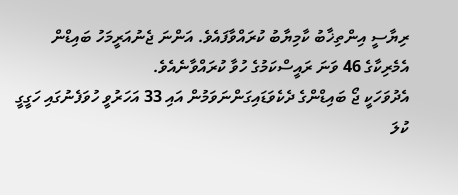ރިޔާސީ އިންތިޚާބު ކާމިޔާބު ކުރައްވާފައެވެ. އަންނަ ޖެނުއަރީމަހު ބައިޑްން އެމެރިކާގެ 46 ވަނަ ރައީސްކަމުގެ ހުވާ ކުރައްވާނެއެވެ.
އެދުވަހަކީ ޖޯ ބައިޑްންގެ ދެކެވަޑައިގަންނަވަމުން އައި 33 އަހަރުވީ ހުވަފެނުގައި ހަގީގީ ކުލަ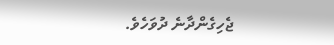ޖެހިގެންދާނެ ދުވަހެވެ.